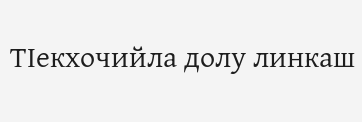ТIекхочийла долу линкаш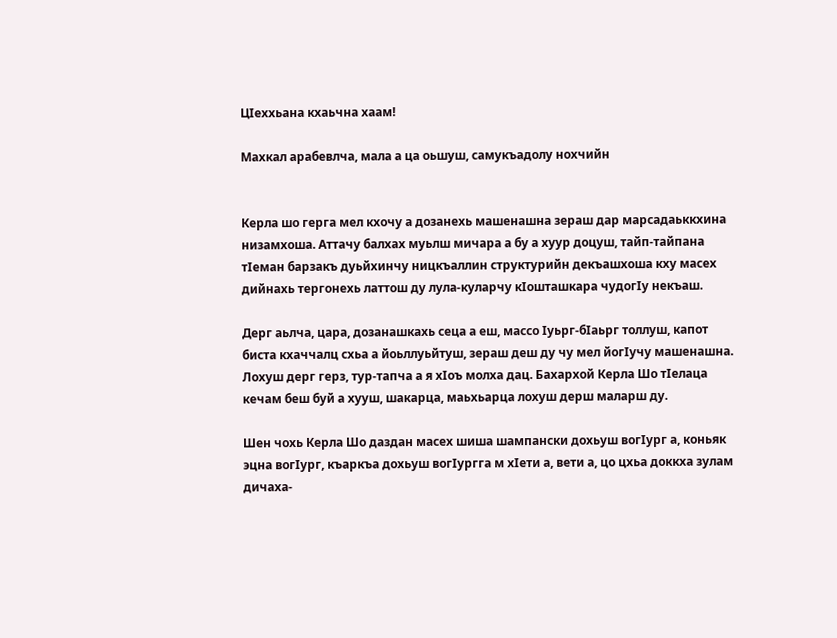ЦIеххьана кхаьчна хаам!

Махкал арабевлча, мала а ца оьшуш, самукъадолу нохчийн


Керла шо герга мел кхочу а дозанехь машенашна зераш дар марсадаьккхина низамхоша. Аттачу балхах муьлш мичара а бу а хуур доцуш, тайп-тайпана тIеман барзакъ дуьйхинчу ницкъаллин структурийн декъашхоша кху масех дийнахь тергонехь латтош ду лула-куларчу кIошташкара чудогIу некъаш.

Дерг аьлча, цара, дозанашкахь сеца а еш, массо Iуьрг-бIаьрг толлуш, капот биста кхаччалц схьа а йоьллуьйтуш, зераш деш ду чу мел йогIучу машенашна. Лохуш дерг герз, тур-тапча а я хIоъ молха дац. Бахархой Керла Шо тIелаца кечам беш буй а хууш, шакарца, маьхьарца лохуш дерш маларш ду.

Шен чохь Керла Шо даздан масех шиша шампански дохьуш вогIург а, коньяк эцна вогIург, къаркъа дохьуш вогIургга м хIети а, вети а, цо цхьа доккха зулам дичаха-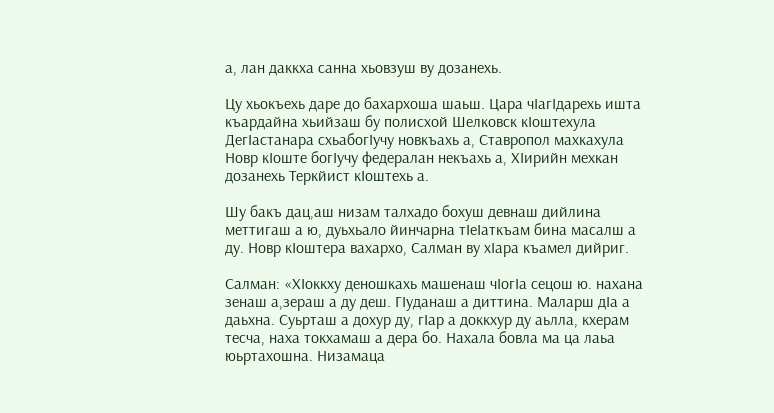а, лан даккха санна хьовзуш ву дозанехь.

Цу хьокъехь даре до бахархоша шаьш. Цара чIагIдарехь ишта къардайна хьийзаш бу полисхой Шелковск кIоштехула ДегIастанара схьабогIучу новкъахь а, Ставропол махкахула Новр кIоште богIучу федералан некъахь а, ХIирийн мехкан дозанехь Теркйист кIоштехь а.

Шу бакъ дац,аш низам талхадо бохуш девнаш дийлина меттигаш а ю, дуьхьало йинчарна тIеIаткъам бина масалш а ду. Новр кIоштера вахархо, Салман ву хIара къамел дийриг.

Салман: «ХIоккху деношкахь машенаш чIогIа сецош ю. нахана зенаш а,зераш а ду деш. ГIуданаш а диттина. Маларш дIа а даьхна. Суьрташ а дохур ду, гIар а доккхур ду аьлла, кхерам тесча, наха токхамаш а дера бо. Нахала бовла ма ца лаьа юьртахошна. Низамаца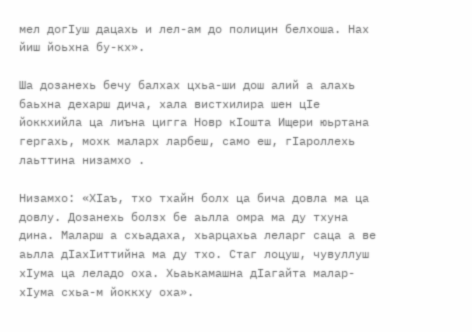мел догIуш дацахь и лел-ам до полицин белхоша. Нах йиш йоьхна бу-кх».

Ша дозанехь бечу балхах цхьа-ши дош алий а алахь баьхна дехарш дича, хала вистхилира шен цIе йоккхийла ца лиъна цигга Новр кIошта Ищери юьртана гергахь, мохк маларх ларбеш, само еш, гIароллехь лаьттина низамхо .

Низамхо: «ХIаъ, тхо тхайн болх ца бича довла ма ца довлу. Дозанехь болзх бе аьлла омра ма ду тхуна дина. Маларш а схьадаха, хьарцахьа леларг саца а ве аьлла дIахIиттийна ма ду тхо. Стаг лоцуш, чувуллуш хIума ца леладо оха. Хьаькамашна дIагайта малар-хIума схьа-м йоккху оха».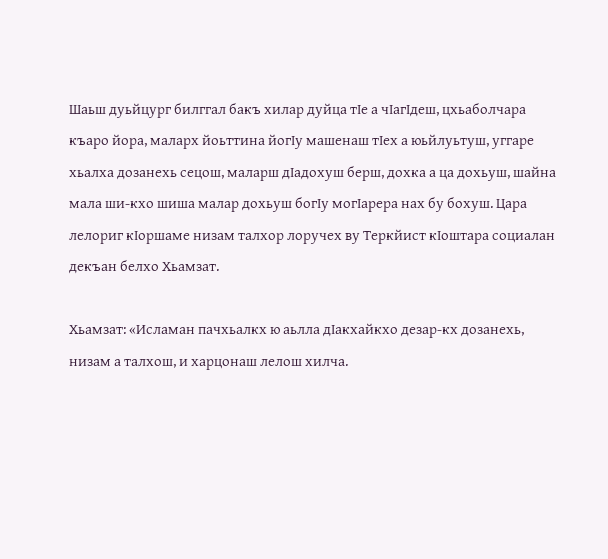Шаьш дуьйцург билггал бакъ хилар дуйца тIе а чIагIдеш, цхьаболчара къаро йора, маларх йоьттина йогIу машенаш тIех а юьйлуьтуш, уггаре хьалха дозанехь сецош, маларш дIадохуш берш, дохка а ца дохьуш, шайна мала ши-кхо шиша малар дохьуш богIу могIарера нах бу бохуш. Цара лелориг кIоршаме низам талхор лоручех ву Теркйист кIоштара социалан декъан белхо Хьамзат.

Хьамзат: «Исламан пачхьалкх ю аьлла дIакхайкхо дезар-кх дозанехь, низам а талхош, и харцонаш лелош хилча.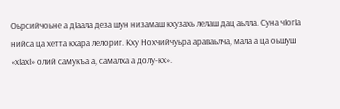Оьрсийчоьне а дIаала деза шун низамаш кхузахь лелаш дац аьлла. Суна чIогIа нийса ца хетта кхара лелориг. Кху Нохчийчуьра араваьлча, мала а ца оьшуш «хIахI» олий самукъа а, самалха а долу-кх».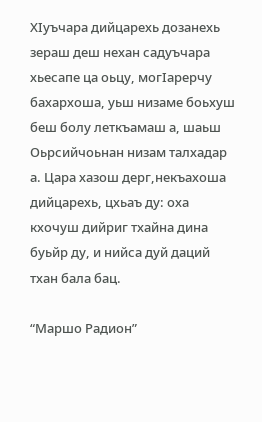ХIуъчара дийцарехь дозанехь зераш деш нехан садуъчара хьесапе ца оьцу, могIарерчу бахархоша, уьш низаме боьхуш беш болу леткъамаш а, шаьш Оьрсийчоьнан низам талхадар а. Цара хазош дерг,некъахоша дийцарехь, цхьаъ ду: оха кхочуш дийриг тхайна дина буьйр ду, и нийса дуй даций тхан бала бац.

“Маршо Радион”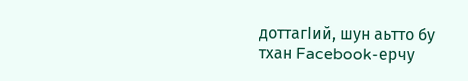доттагIий, шун аьтто бу тхан Facebook-ерчу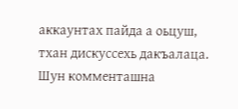аккаунтах пайда а оьцуш, тхан дискуссехь дакъалаца. Шун комменташна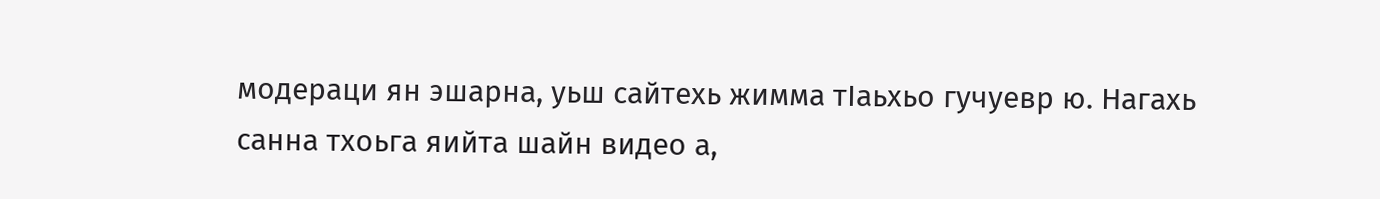модераци ян эшарна, уьш сайтехь жимма тIаьхьо гучуевр ю. Нагахь санна тхоьга яийта шайн видео а,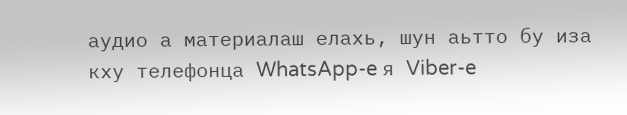аудио а материалаш елахь, шун аьтто бу иза кху телефонца WhatsApp-e я Viber-e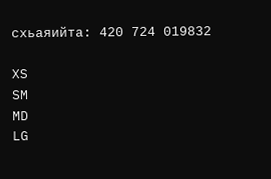схьаяийта: 420 724 019832

XS
SM
MD
LG